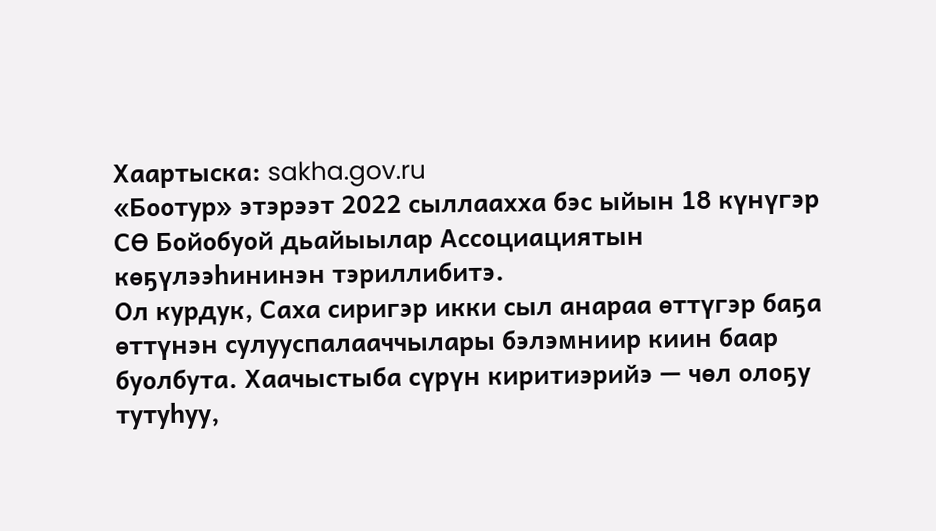Хаартыска: sakha.gov.ru
«Боотур» этэрээт 2022 сыллаахха бэс ыйын 18 күнүгэр СӨ Бойобуой дьайыылар Ассоциациятын көҕүлээһининэн тэриллибитэ.
Ол курдук, Саха сиригэр икки сыл анараа өттүгэр баҕа өттүнэн сулууспалааччылары бэлэмниир киин баар буолбута. Хаачыстыба сүрүн киритиэрийэ — чөл олоҕу тутуһуу,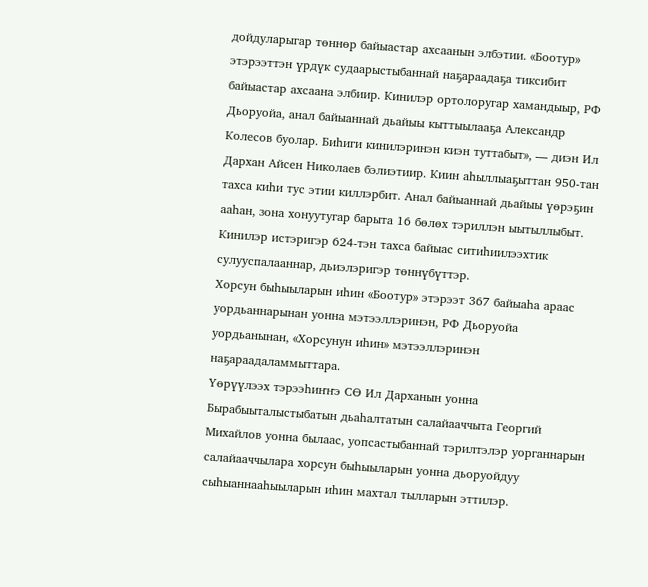дойдуларыгар төннөр байыастар ахсаанын элбэтии. «Боотур» этэрээттэн үрдүк судаарыстыбаннай наҕараадаҕа тиксибит байыастар ахсаана элбиир. Кинилэр ортолоругар хамандыыр, РФ Дьоруойа, анал байыаннай дьайыы кыттыылааҕа Александр Колесов буолар. Биһиги кинилэринэн киэн туттабыт», — диэн Ил Дархан Айсен Николаев бэлиэтиир. Киин аһыллыаҕыттан 950-тан тахса киһи тус этии киллэрбит. Анал байыаннай дьайыы үөрэҕин ааһан, зона хонуутугар барыта 16 бөлөх тэриллэн ыытыллыбыт. Кинилэр истэригэр 624-тэн тахса байыас ситиһиилээхтик сулууспалааннар, дьиэлэригэр төннүбүттэр.
Хорсун быһыыларын иһин «Боотур» этэрээт 367 байыаһа араас уордьаннарынан уонна мэтээллэринэн, РФ Дьоруойа уордьанынан, «Хорсунун иһин» мэтээллэринэн наҕараадаламмыттара.
Үөрүүлээх тэрээһиҥҥэ СӨ Ил Дарханын уонна Бырабыыталыстыбатын дьаһалтатын салайааччыта Георгий Михайлов уонна былаас, уопсастыбаннай тэрилтэлэр уорганнарын салайааччылара хорсун быһыыларын уонна дьоруойдуу сыһыаннааһыыларын иһин махтал тылларын эттилэр.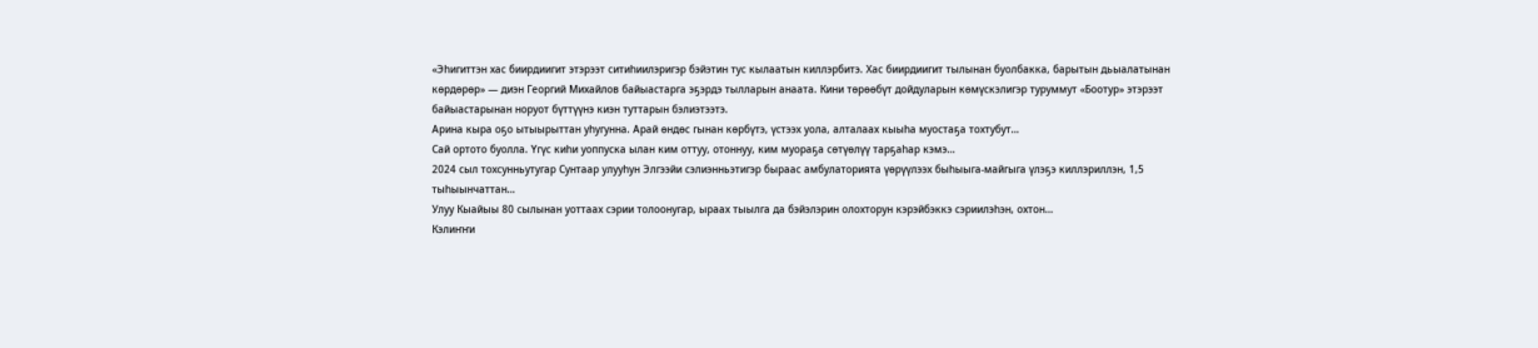«Эһигиттэн хас биирдиигит этэрээт ситиһиилэригэр бэйэтин тус кылаатын киллэрбитэ. Хас биирдиигит тылынан буолбакка, барытын дьыалатынан көрдөрөр» — диэн Георгий Михайлов байыастарга эҕэрдэ тылларын анаата. Кини төрөөбүт дойдуларын көмүскэлигэр туруммут «Боотур» этэрээт байыастарынан норуот бүттүүнэ киэн туттарын бэлиэтээтэ.
Арина кыра оҕо ытыырыттан уһугунна. Арай өндөс гынан көрбүтэ, үстээх уола, алталаах кыыһа муостаҕа тохтубут…
Сай ортото буолла. Үгүс киһи уоппуска ылан ким оттуу, отоннуу, ким муораҕа сөтүөлүү тарҕаһар кэмэ…
2024 сыл тохсунньутугар Сунтаар улууһун Элгээйи сэлиэнньэтигэр быраас амбулаторията үөрүүлээх быһыыга-майгыга үлэҕэ киллэриллэн, 1,5 тыһыынчаттан…
Улуу Кыайыы 80 сылынан уоттаах сэрии толоонугар, ыраах тыылга да бэйэлэрин олохторун кэрэйбэккэ сэриилэһэн, охтон…
Кэлиҥҥи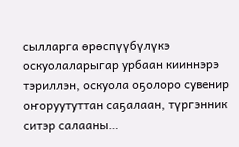сылларга өрөспүүбүлүкэ оскуолаларыгар урбаан кииннэрэ тэриллэн, оскуола оҕолоро сувенир оҥоруутуттан саҕалаан, түргэнник ситэр салааны…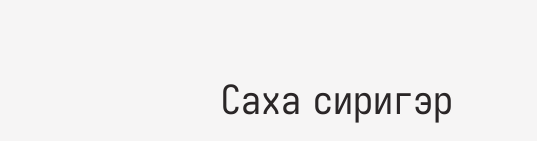Саха сиригэр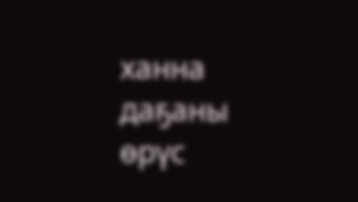ханна даҕаны өрүс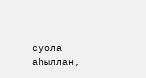суола аһыллан,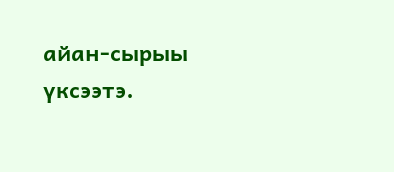айан-сырыы үксээтэ.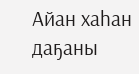Айан хаһан даҕаны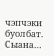чэпчэки буолбат. Сыана…